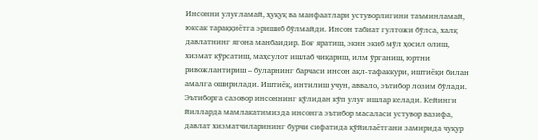Инсонни улуғламай, ҳуқуқ ва манфаатлари устуворлигини таъминламай, юксак тараққиётга эришиб бўлмайди. Инсон табиат гултожи бўлса, халқ давлатнинг ягона манбаидир. Боғ яратиш, экин экиб мўл ҳосил олиш, хизмат кўрсатиш, маҳсулот ишлаб чиқариш, илм ўрганиш, юртни ривожлантириш – буларнинг барчаси инсон ақл-тафаккури, иштиёқи билан амалга оширилади. Иштиёқ, интилиш учун, аввало, эътибор лозим бўлади. Эътиборга сазовор инсоннинг қўлидан кўп улуғ ишлар келади. Кейинги йилларда мамлакатимизда инсонга эътибор масаласи устувор вазифа, давлат хизматчиларининг бурчи сифатида қўйилаётгани замирида чуқур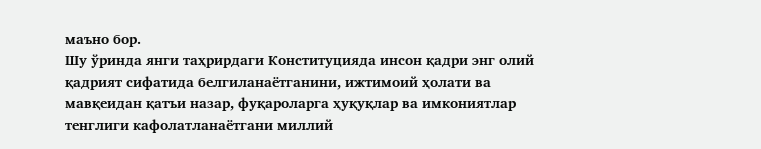маъно бор.
Шу ўринда янги таҳрирдаги Конституцияда инсон қадри энг олий қадрият сифатида белгиланаётганини, ижтимоий ҳолати ва мавқеидан қатъи назар, фуқароларга ҳуқуқлар ва имкониятлар тенглиги кафолатланаётгани миллий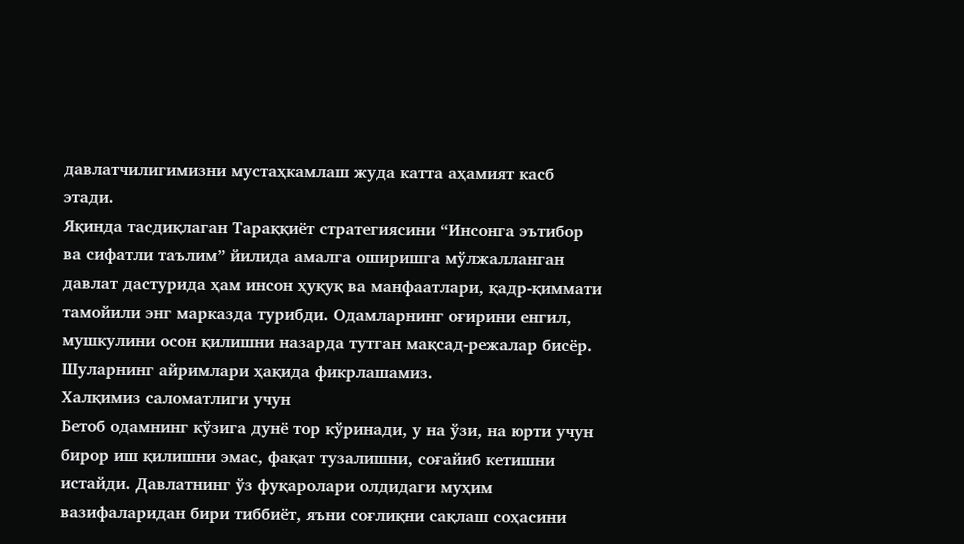давлатчилигимизни мустаҳкамлаш жуда катта аҳамият касб этади.
Яқинда тасдиқлаган Тараққиёт стратегиясини “Инсонга эътибор ва сифатли таълим” йилида амалга оширишга мўлжалланган давлат дастурида ҳам инсон ҳуқуқ ва манфаатлари, қадр-қиммати тамойили энг марказда турибди. Одамларнинг оғирини енгил, мушкулини осон қилишни назарда тутган мақсад-режалар бисёр. Шуларнинг айримлари ҳақида фикрлашамиз.
Халқимиз саломатлиги учун
Бетоб одамнинг кўзига дунё тор кўринади, у на ўзи, на юрти учун бирор иш қилишни эмас, фақат тузалишни, соғайиб кетишни истайди. Давлатнинг ўз фуқаролари олдидаги муҳим вазифаларидан бири тиббиёт, яъни соғлиқни сақлаш соҳасини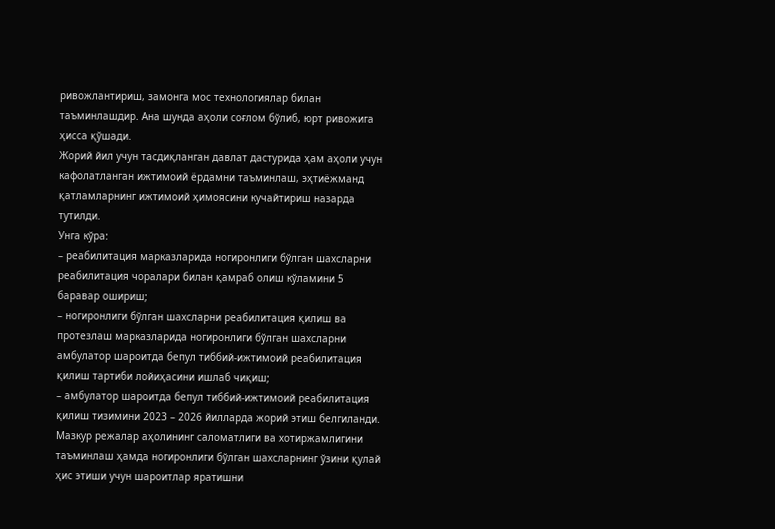ривожлантириш, замонга мос технологиялар билан таъминлашдир. Ана шунда аҳоли соғлом бўлиб, юрт ривожига ҳисса қўшади.
Жорий йил учун тасдиқланган давлат дастурида ҳам аҳоли учун кафолатланган ижтимоий ёрдамни таъминлаш, эҳтиёжманд қатламларнинг ижтимоий ҳимоясини кучайтириш назарда тутилди.
Унга кўра:
– реабилитация марказларида ногиронлиги бўлган шахсларни реабилитация чоралари билан қамраб олиш кўламини 5 баравар ошириш;
– ногиронлиги бўлган шахсларни реабилитация қилиш ва протезлаш марказларида ногиронлиги бўлган шахсларни амбулатор шароитда бепул тиббий-ижтимоий реабилитация қилиш тартиби лойиҳасини ишлаб чиқиш;
– амбулатор шароитда бепул тиббий-ижтимоий реабилитация қилиш тизимини 2023 – 2026 йилларда жорий этиш белгиланди. Мазкур режалар аҳолининг саломатлиги ва хотиржамлигини таъминлаш ҳамда ногиронлиги бўлган шахсларнинг ўзини қулай ҳис этиши учун шароитлар яратишни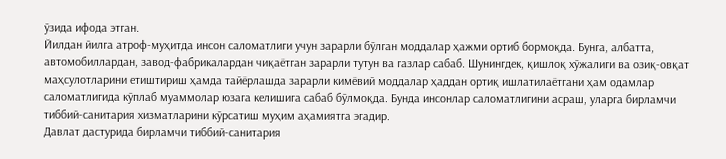ўзида ифода этган.
Йилдан йилга атроф-муҳитда инсон саломатлиги учун зарарли бўлган моддалар ҳажми ортиб бормоқда. Бунга, албатта, автомобиллардан, завод-фабрикалардан чиқаётган зарарли тутун ва газлар сабаб. Шунингдек, қишлоқ хўжалиги ва озиқ-овқат маҳсулотларини етиштириш ҳамда тайёрлашда зарарли кимёвий моддалар ҳаддан ортиқ ишлатилаётгани ҳам одамлар саломатлигида кўплаб муаммолар юзага келишига сабаб бўлмоқда. Бунда инсонлар саломатлигини асраш, уларга бирламчи тиббий-санитария хизматларини кўрсатиш муҳим аҳамиятга эгадир.
Давлат дастурида бирламчи тиббий-санитария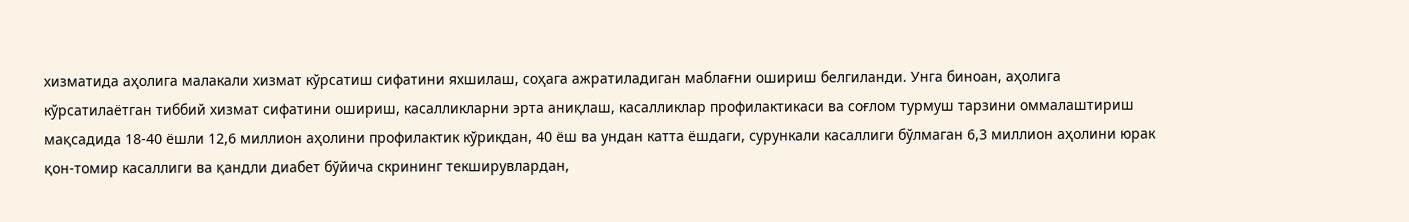хизматида аҳолига малакали хизмат кўрсатиш сифатини яхшилаш, соҳага ажратиладиган маблағни ошириш белгиланди. Унга биноан, аҳолига кўрсатилаётган тиббий хизмат сифатини ошириш, касалликларни эрта аниқлаш, касалликлар профилактикаси ва соғлом турмуш тарзини оммалаштириш мақсадида 18-40 ёшли 12,6 миллион аҳолини профилактик кўрикдан, 40 ёш ва ундан катта ёшдаги, сурункали касаллиги бўлмаган 6,3 миллион аҳолини юрак қон-томир касаллиги ва қандли диабет бўйича скрининг текширувлардан,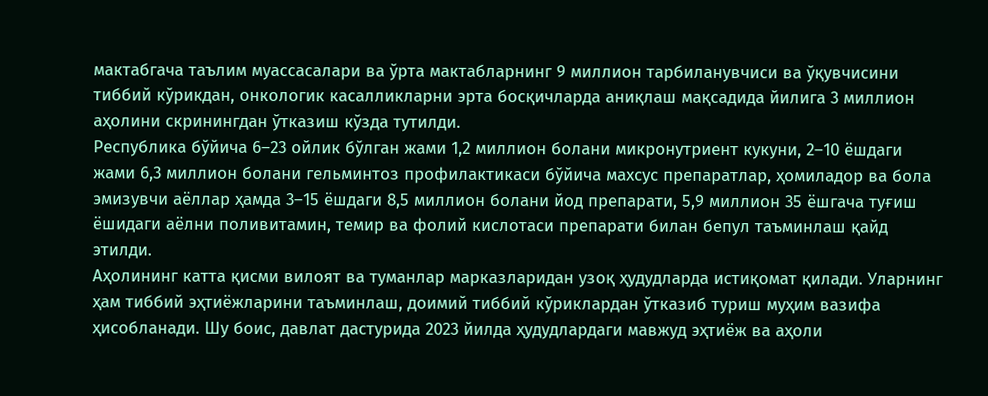мактабгача таълим муассасалари ва ўрта мактабларнинг 9 миллион тарбиланувчиси ва ўқувчисини тиббий кўрикдан, онкологик касалликларни эрта босқичларда аниқлаш мақсадида йилига 3 миллион аҳолини скринингдан ўтказиш кўзда тутилди.
Республика бўйича 6–23 ойлик бўлган жами 1,2 миллион болани микронутриент кукуни, 2–10 ёшдаги жами 6,3 миллион болани гельминтоз профилактикаси бўйича махсус препаратлар, ҳомиладор ва бола эмизувчи аёллар ҳамда 3–15 ёшдаги 8,5 миллион болани йод препарати, 5,9 миллион 35 ёшгача туғиш ёшидаги аёлни поливитамин, темир ва фолий кислотаси препарати билан бепул таъминлаш қайд этилди.
Аҳолининг катта қисми вилоят ва туманлар марказларидан узоқ ҳудудларда истиқомат қилади. Уларнинг ҳам тиббий эҳтиёжларини таъминлаш, доимий тиббий кўриклардан ўтказиб туриш муҳим вазифа ҳисобланади. Шу боис, давлат дастурида 2023 йилда ҳудудлардаги мавжуд эҳтиёж ва аҳоли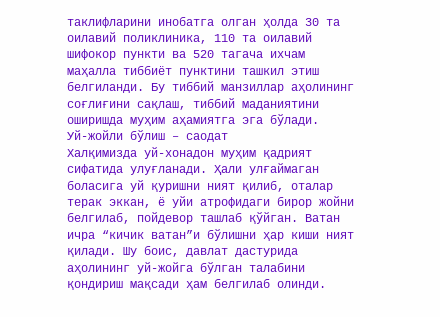таклифларини инобатга олган ҳолда 30 та оилавий поликлиника, 110 та оилавий шифокор пункти ва 520 тагача ихчам маҳалла тиббиёт пунктини ташкил этиш белгиланди. Бу тиббий манзиллар аҳолининг соғлиғини сақлаш, тиббий маданиятини оширишда муҳим аҳамиятга эга бўлади.
Уй-жойли бўлиш – саодат
Халқимизда уй-хонадон муҳим қадрият сифатида улуғланади. Ҳали улғаймаган боласига уй қуришни ният қилиб, оталар терак эккан, ё уйи атрофидаги бирор жойни белгилаб, пойдевор ташлаб қўйган. Ватан ичра “кичик ватан”и бўлишни ҳар киши ният қилади. Шу боис, давлат дастурида аҳолининг уй-жойга бўлган талабини қондириш мақсади ҳам белгилаб олинди.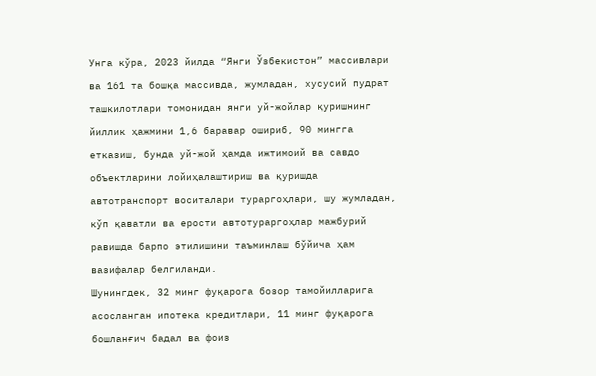Унга кўра, 2023 йилда “Янги Ўзбекистон” массивлари ва 161 та бошқа массивда, жумладан, хусусий пудрат ташкилотлари томонидан янги уй-жойлар қуришнинг йиллик ҳажмини 1,6 баравар ошириб, 90 мингга етказиш, бунда уй-жой ҳамда ижтимоий ва савдо объектларини лойиҳалаштириш ва қуришда автотранспорт воситалари тураргоҳлари, шу жумладан, кўп қаватли ва ерости автотураргоҳлар мажбурий равишда барпо этилишини таъминлаш бўйича ҳам вазифалар белгиланди.
Шунингдек, 32 минг фуқарога бозор тамойилларига асосланган ипотека кредитлари, 11 минг фуқарога бошланғич бадал ва фоиз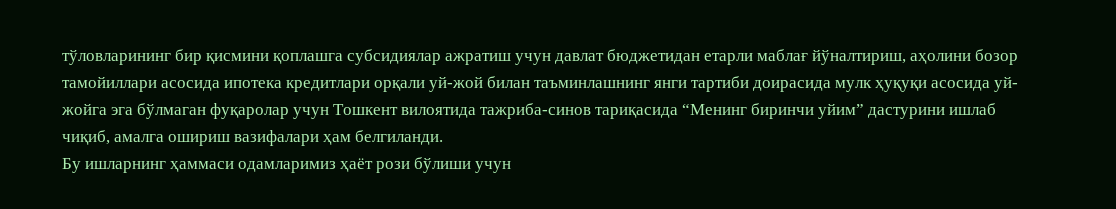тўловларининг бир қисмини қоплашга субсидиялар ажратиш учун давлат бюджетидан етарли маблағ йўналтириш, аҳолини бозор тамойиллари асосида ипотека кредитлари орқали уй-жой билан таъминлашнинг янги тартиби доирасида мулк ҳуқуқи асосида уй-жойга эга бўлмаган фуқаролар учун Тошкент вилоятида тажриба-синов тариқасида “Менинг биринчи уйим” дастурини ишлаб чиқиб, амалга ошириш вазифалари ҳам белгиланди.
Бу ишларнинг ҳаммаси одамларимиз ҳаёт рози бўлиши учун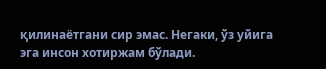қилинаётгани сир эмас. Негаки, ўз уйига эга инсон хотиржам бўлади.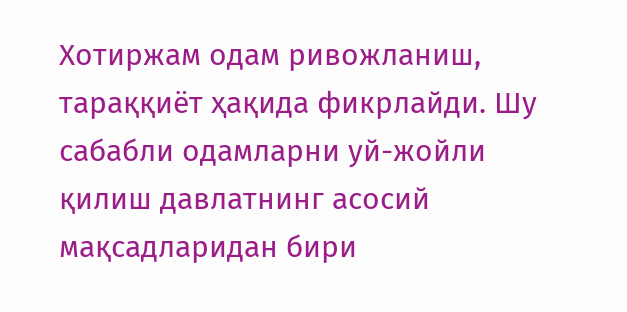Хотиржам одам ривожланиш, тараққиёт ҳақида фикрлайди. Шу сабабли одамларни уй-жойли қилиш давлатнинг асосий мақсадларидан бири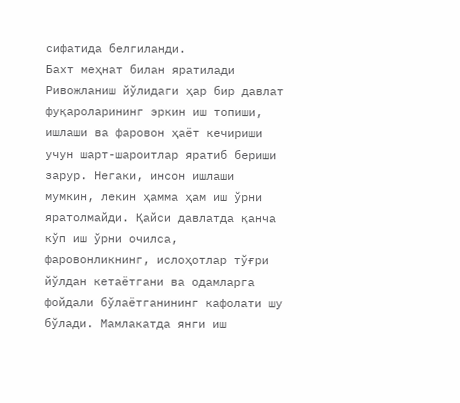сифатида белгиланди.
Бахт меҳнат билан яратилади
Ривожланиш йўлидаги ҳар бир давлат фуқароларининг эркин иш топиши, ишлаши ва фаровон ҳаёт кечириши учун шарт-шароитлар яратиб бериши зарур. Негаки, инсон ишлаши мумкин, лекин ҳамма ҳам иш ўрни яратолмайди. Қайси давлатда қанча кўп иш ўрни очилса, фаровонликнинг, ислоҳотлар тўғри йўлдан кетаётгани ва одамларга фойдали бўлаётганининг кафолати шу бўлади. Мамлакатда янги иш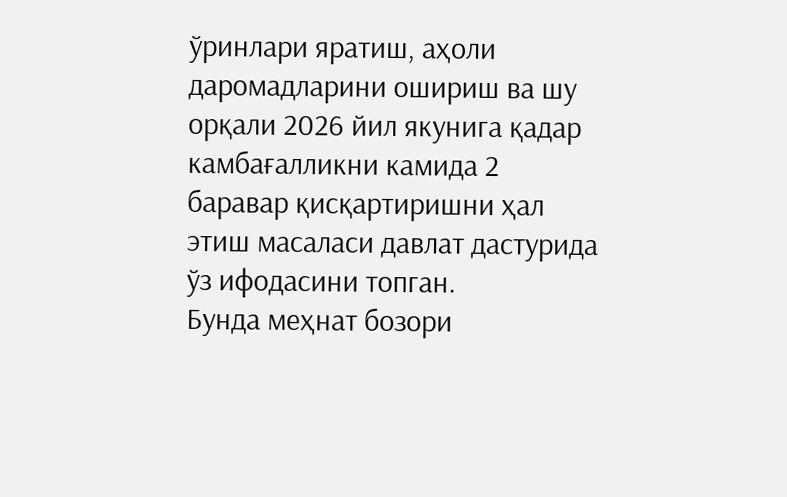ўринлари яратиш, аҳоли даромадларини ошириш ва шу орқали 2026 йил якунига қадар камбағалликни камида 2 баравар қисқартиришни ҳал этиш масаласи давлат дастурида ўз ифодасини топган.
Бунда меҳнат бозори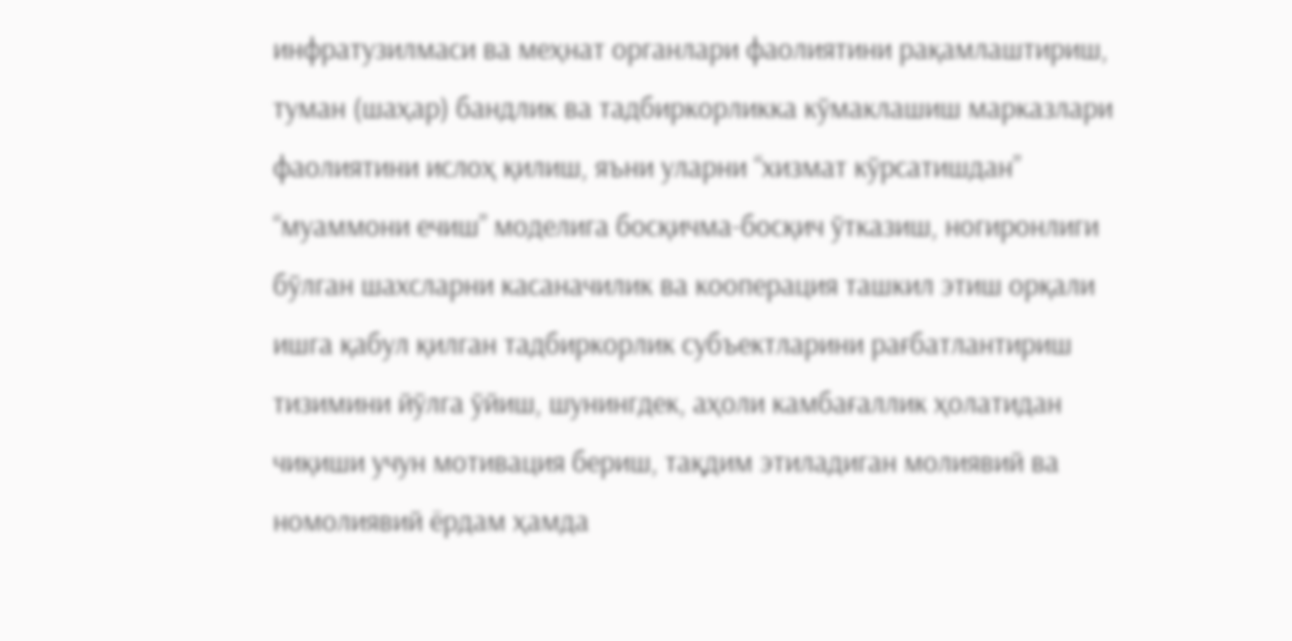инфратузилмаси ва меҳнат органлари фаолиятини рақамлаштириш, туман (шаҳар) бандлик ва тадбиркорликка кўмаклашиш марказлари фаолиятини ислоҳ қилиш, яъни уларни “хизмат кўрсатишдан” “муаммони ечиш” моделига босқичма-босқич ўтказиш, ногиронлиги бўлган шахсларни касаначилик ва кооперация ташкил этиш орқали ишга қабул қилган тадбиркорлик субъектларини рағбатлантириш тизимини йўлга ўйиш, шунингдек, аҳоли камбағаллик ҳолатидан чиқиши учун мотивация бериш, тақдим этиладиган молиявий ва номолиявий ёрдам ҳамда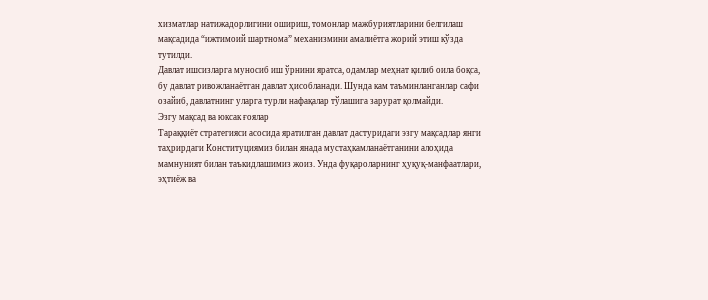хизматлар натижадорлигини ошириш, томонлар мажбуриятларини белгилаш мақсадида “ижтимоий шартнома” механизмини амалиётга жорий этиш кўзда тутилди.
Давлат ишсизларга муносиб иш ўрнини яратса, одамлар меҳнат қилиб оила боқса, бу давлат ривожланаётган давлат ҳисобланади. Шунда кам таъминланганлар сафи озайиб, давлатнинг уларга турли нафақалар тўлашига зарурат қолмайди.
Эзгу мақсад ва юксак ғоялар
Тараққиёт стратегияси асосида яратилган давлат дастуридаги эзгу мақсадлар янги таҳрирдаги Конституциямиз билан янада мустаҳкамланаётганини алоҳида мамнуният билан таъкидлашимиз жоиз. Унда фуқароларнинг ҳуқуқ-манфаатлари, эҳтиёж ва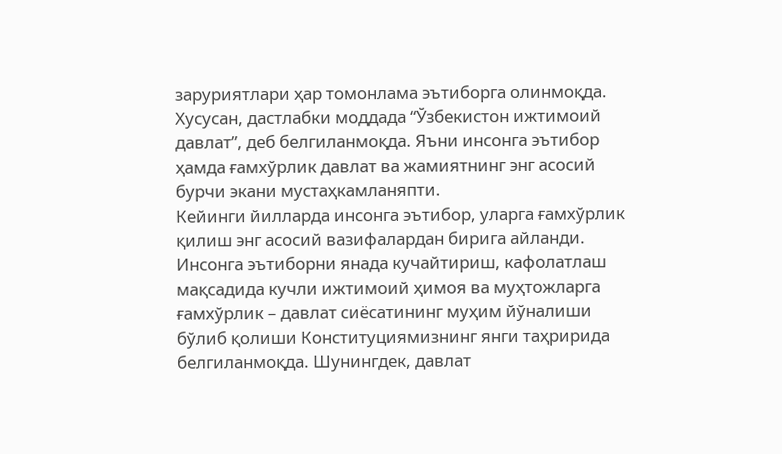заруриятлари ҳар томонлама эътиборга олинмоқда. Хусусан, дастлабки моддада “Ўзбекистон ижтимоий давлат”, деб белгиланмоқда. Яъни инсонга эътибор ҳамда ғамхўрлик давлат ва жамиятнинг энг асосий бурчи экани мустаҳкамланяпти.
Кейинги йилларда инсонга эътибор, уларга ғамхўрлик қилиш энг асосий вазифалардан бирига айланди. Инсонга эътиборни янада кучайтириш, кафолатлаш мақсадида кучли ижтимоий ҳимоя ва муҳтожларга ғамхўрлик – давлат сиёсатининг муҳим йўналиши бўлиб қолиши Конституциямизнинг янги таҳририда белгиланмоқда. Шунингдек, давлат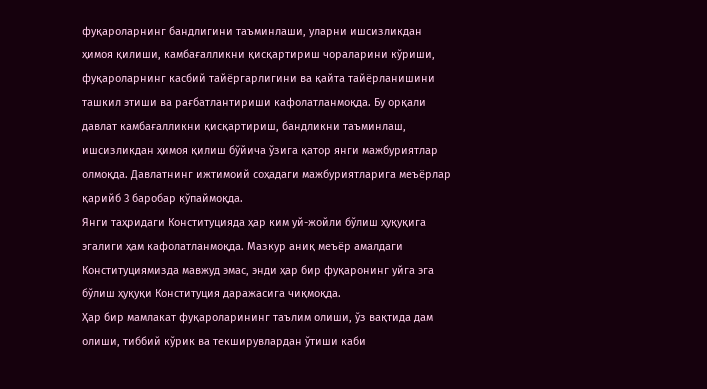фуқароларнинг бандлигини таъминлаши, уларни ишсизликдан ҳимоя қилиши, камбағалликни қисқартириш чораларини кўриши, фуқароларнинг касбий тайёргарлигини ва қайта тайёрланишини ташкил этиши ва рағбатлантириши кафолатланмоқда. Бу орқали давлат камбағалликни қисқартириш, бандликни таъминлаш, ишсизликдан ҳимоя қилиш бўйича ўзига қатор янги мажбуриятлар олмоқда. Давлатнинг ижтимоий соҳадаги мажбуриятларига меъёрлар қарийб 3 баробар кўпаймоқда.
Янги таҳридаги Конституцияда ҳар ким уй-жойли бўлиш ҳуқуқига эгалиги ҳам кафолатланмоқда. Мазкур аниқ меъёр амалдаги Конституциямизда мавжуд эмас, энди ҳар бир фуқаронинг уйга эга бўлиш ҳуқуқи Конституция даражасига чиқмоқда.
Ҳар бир мамлакат фуқароларининг таълим олиши, ўз вақтида дам олиши, тиббий кўрик ва текширувлардан ўтиши каби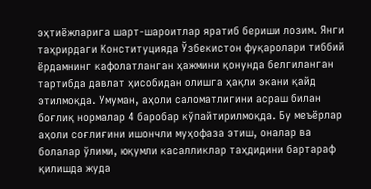эҳтиёжларига шарт-шароитлар яратиб бериши лозим. Янги таҳрирдаги Конституцияда Ўзбекистон фуқаролари тиббий ёрдамнинг кафолатланган ҳажмини қонунда белгиланган тартибда давлат ҳисобидан олишга ҳақли экани қайд этилмоқда. Умуман, аҳоли саломатлигини асраш билан боғлиқ нормалар 4 баробар кўпайтирилмоқда. Бу меъёрлар аҳоли соғлиғини ишончли муҳофаза этиш, оналар ва болалар ўлими, юқумли касалликлар таҳдидини бартараф қилишда жуда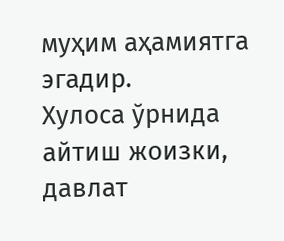муҳим аҳамиятга эгадир.
Хулоса ўрнида айтиш жоизки, давлат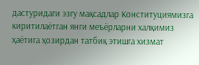дастуридаги эзгу мақсадлар Конституциямизга киритилаётган янги меъёрларни халқимиз ҳаётига ҳозирдан татбиқ этишга хизмат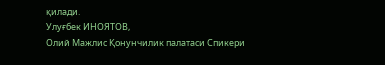қилади.
Улуғбек ИНОЯТОВ,
Олий Мажлис Қонунчилик палатаси Спикери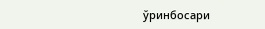ўринбосари